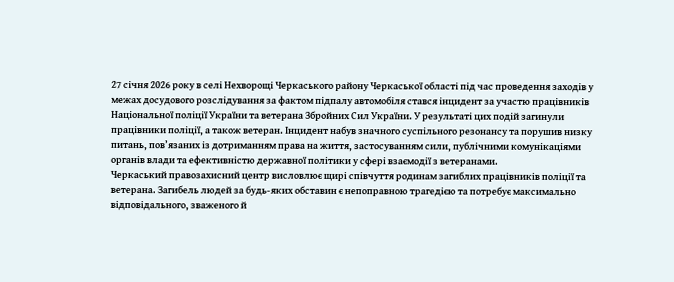27 січня 2026 року в селі Нехворощі Черкаського району Черкаської області під час проведення заходів у межах досудового розслідування за фактом підпалу автомобіля стався інцидент за участю працівників Національної поліції України та ветерана Збройних Сил України. У результаті цих подій загинули працівники поліції, а також ветеран. Інцидент набув значного суспільного резонансу та порушив низку питань, пов’язаних із дотриманням права на життя, застосуванням сили, публічними комунікаціями органів влади та ефективністю державної політики у сфері взаємодії з ветеранами.
Черкаський правозахисний центр висловлює щирі співчуття родинам загиблих працівників поліції та ветерана. Загибель людей за будь-яких обставин є непоправною трагедією та потребує максимально відповідального, зваженого й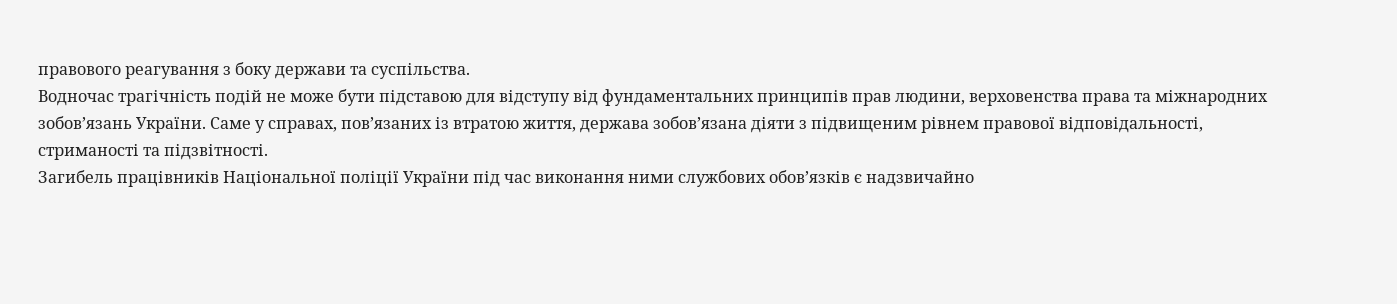правового реагування з боку держави та суспільства.
Водночас трагічність подій не може бути підставою для відступу від фундаментальних принципів прав людини, верховенства права та міжнародних зобов’язань України. Саме у справах, пов’язаних із втратою життя, держава зобов’язана діяти з підвищеним рівнем правової відповідальності, стриманості та підзвітності.
Загибель працівників Національної поліції України під час виконання ними службових обов’язків є надзвичайно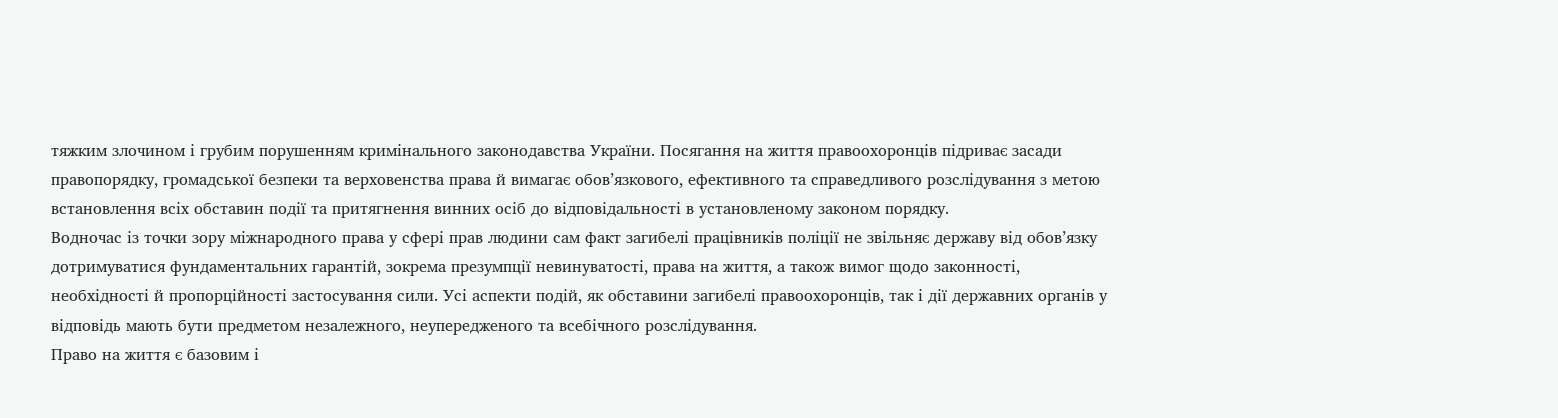тяжким злочином і грубим порушенням кримінального законодавства України. Посягання на життя правоохоронців підриває засади правопорядку, громадської безпеки та верховенства права й вимагає обов’язкового, ефективного та справедливого розслідування з метою встановлення всіх обставин події та притягнення винних осіб до відповідальності в установленому законом порядку.
Водночас із точки зору міжнародного права у сфері прав людини сам факт загибелі працівників поліції не звільняє державу від обов’язку дотримуватися фундаментальних гарантій, зокрема презумпції невинуватості, права на життя, а також вимог щодо законності, необхідності й пропорційності застосування сили. Усі аспекти подій, як обставини загибелі правоохоронців, так і дії державних органів у відповідь мають бути предметом незалежного, неупередженого та всебічного розслідування.
Право на життя є базовим і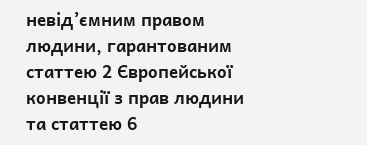невід’ємним правом людини, гарантованим статтею 2 Європейської конвенції з прав людини та статтею 6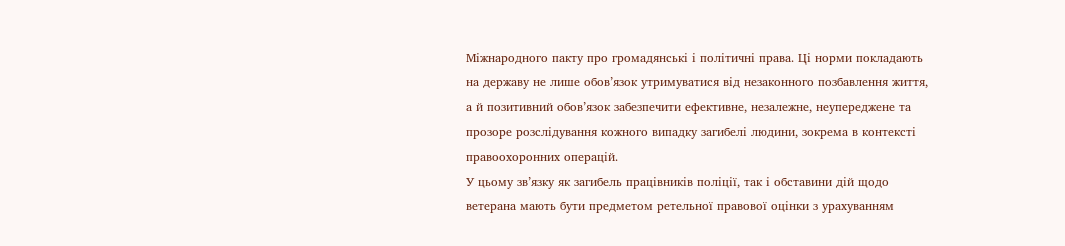Міжнародного пакту про громадянські і політичні права. Ці норми покладають на державу не лише обов’язок утримуватися від незаконного позбавлення життя, а й позитивний обов’язок забезпечити ефективне, незалежне, неупереджене та прозоре розслідування кожного випадку загибелі людини, зокрема в контексті правоохоронних операцій.
У цьому зв’язку як загибель працівників поліції, так і обставини дій щодо ветерана мають бути предметом ретельної правової оцінки з урахуванням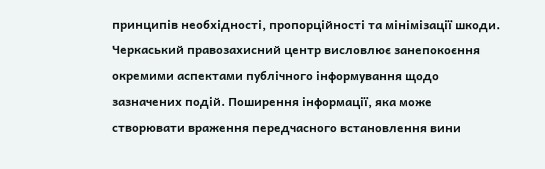принципів необхідності, пропорційності та мінімізації шкоди.
Черкаський правозахисний центр висловлює занепокоєння окремими аспектами публічного інформування щодо зазначених подій. Поширення інформації, яка може створювати враження передчасного встановлення вини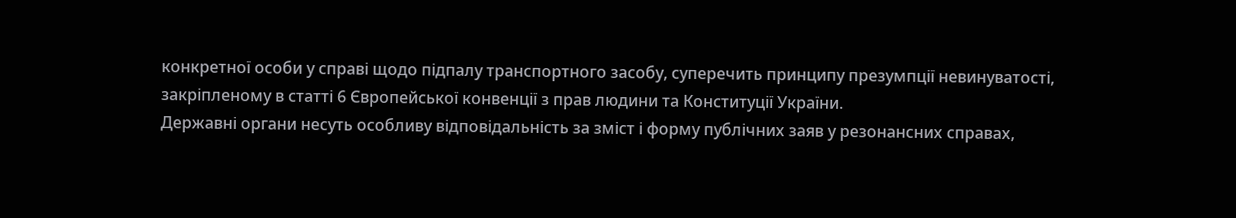конкретної особи у справі щодо підпалу транспортного засобу, суперечить принципу презумпції невинуватості, закріпленому в статті 6 Європейської конвенції з прав людини та Конституції України.
Державні органи несуть особливу відповідальність за зміст і форму публічних заяв у резонансних справах,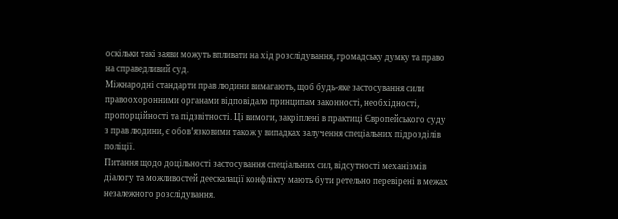оскільки такі заяви можуть впливати на хід розслідування, громадську думку та право на справедливий суд.
Міжнародні стандарти прав людини вимагають, щоб будь-яке застосування сили правоохоронними органами відповідало принципам законності, необхідності, пропорційності та підзвітності. Ці вимоги, закріплені в практиці Європейського суду з прав людини, є обов’язковими також у випадках залучення спеціальних підрозділів поліції.
Питання щодо доцільності застосування спеціальних сил, відсутності механізмів діалогу та можливостей деескалації конфлікту мають бути ретельно перевірені в межах незалежного розслідування.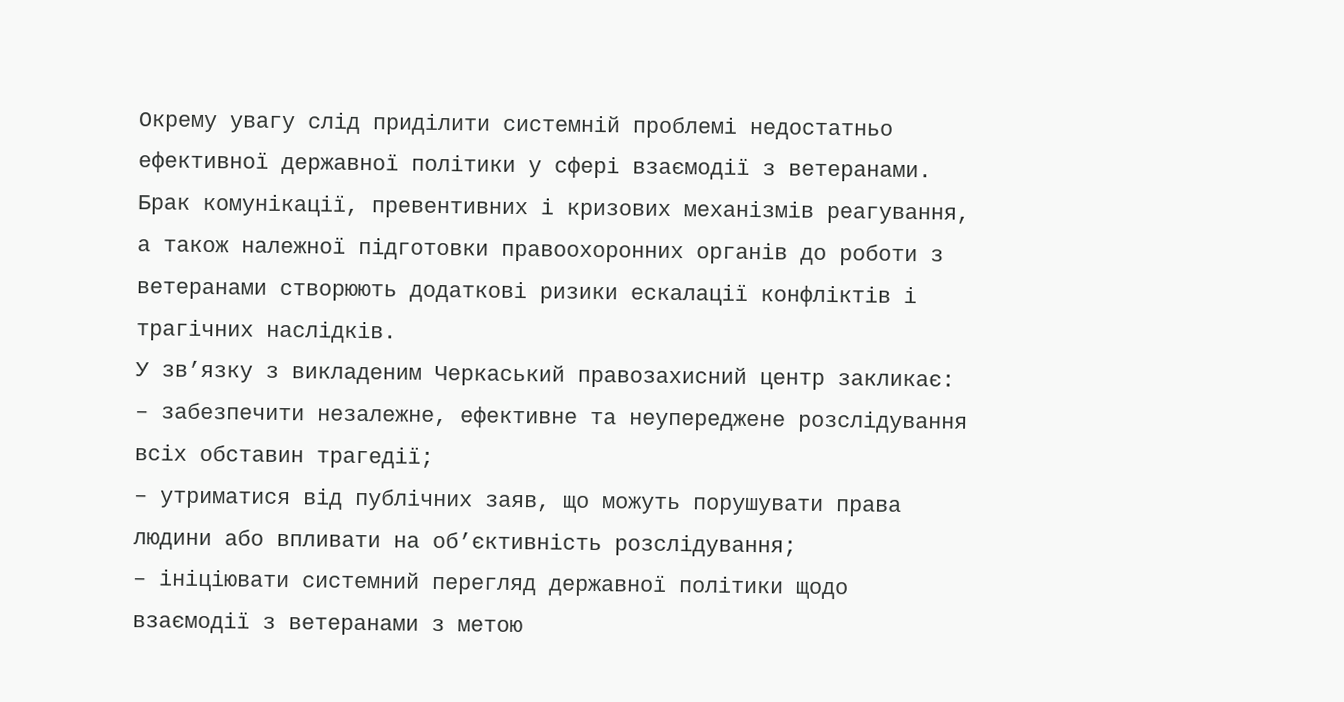Окрему увагу слід приділити системній проблемі недостатньо ефективної державної політики у сфері взаємодії з ветеранами. Брак комунікації, превентивних і кризових механізмів реагування, а також належної підготовки правоохоронних органів до роботи з ветеранами створюють додаткові ризики ескалації конфліктів і трагічних наслідків.
У зв’язку з викладеним Черкаський правозахисний центр закликає:
– забезпечити незалежне, ефективне та неупереджене розслідування всіх обставин трагедії;
– утриматися від публічних заяв, що можуть порушувати права людини або впливати на об’єктивність розслідування;
– ініціювати системний перегляд державної політики щодо взаємодії з ветеранами з метою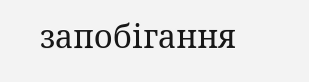запобігання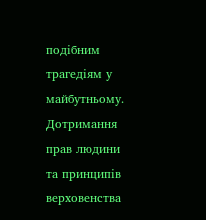подібним трагедіям у майбутньому.
Дотримання прав людини та принципів верховенства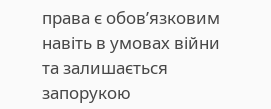права є обов’язковим навіть в умовах війни та залишається запорукою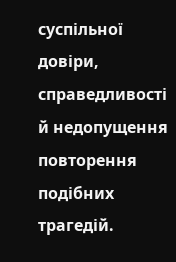суспільної довіри, справедливості й недопущення повторення подібних трагедій.